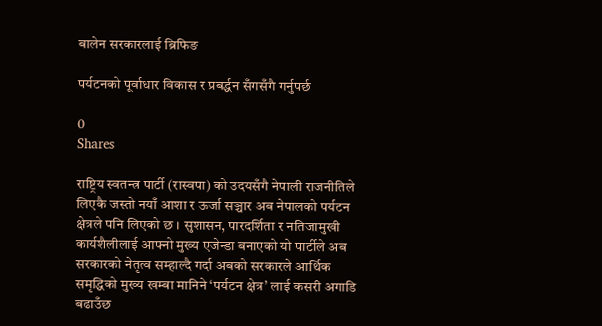बालेन सरकारलाई ब्रिफिङ

पर्यटनको पूर्वाधार विकास र प्रबर्द्धन सँगसँगै गर्नुपर्छ

0
Shares

राष्ट्रिय स्वतन्त्र पार्टी (रास्वपा) को उदयसँगै नेपाली राजनीतिले लिएकै जस्तो नयाँ आशा र ऊर्जा सञ्चार अब नेपालको पर्यटन क्षेत्रले पनि लिएको छ । सुशासन, पारदर्शिता र नतिजामुखी कार्यशैलीलाई आफ्नो मुख्य एजेन्डा बनाएको यो पार्टीले अब सरकारको नेतृत्व सम्हाल्दै गर्दा अबको सरकारले आर्थिक समृद्धिको मुख्य खम्बा मानिने ‘पर्यटन क्षेत्र’ लाई कसरी अगाडि बढाउँछ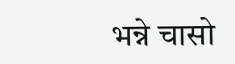भन्ने चासो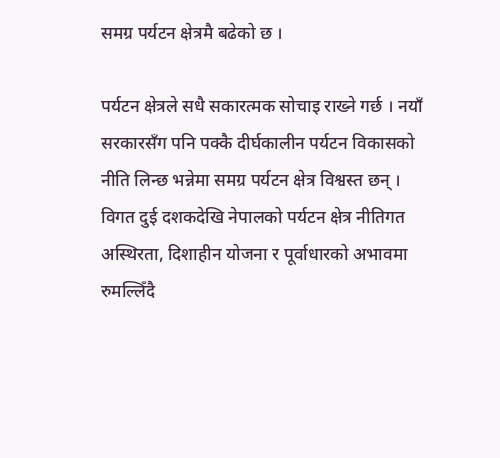समग्र पर्यटन क्षेत्रमै बढेको छ ।

पर्यटन क्षेत्रले सधै सकारत्मक सोचाइ राख्ने गर्छ । नयाँ सरकारसँग पनि पक्कै दीर्घकालीन पर्यटन विकासको नीति लिन्छ भन्नेमा समग्र पर्यटन क्षेत्र विश्वस्त छन् । विगत दुई दशकदेखि नेपालको पर्यटन क्षेत्र नीतिगत अस्थिरता, दिशाहीन योजना र पूर्वाधारको अभावमा रुमल्लिँदै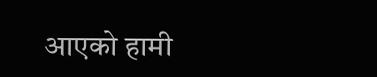आएको हामी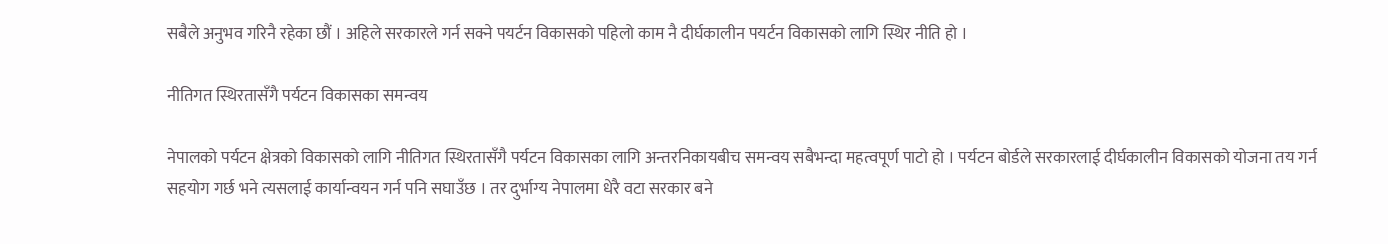सबैले अनुभव गरिनै रहेका छौं । अहिले सरकारले गर्न सक्ने पयर्टन विकासको पहिलो काम नै दीर्घकालीन पयर्टन विकासको लागि स्थिर नीति हो ।

नीतिगत स्थिरतासँगै पर्यटन विकासका समन्वय

नेपालको पर्यटन क्षेत्रको विकासको लागि नीतिगत स्थिरतासँगै पर्यटन विकासका लागि अन्तरनिकायबीच समन्वय सबैभन्दा महत्वपूर्ण पाटो हो । पर्यटन बोर्डले सरकारलाई दीर्घकालीन विकासको योजना तय गर्न सहयोग गर्छ भने त्यसलाई कार्यान्वयन गर्न पनि सघाउँछ । तर दुर्भाग्य नेपालमा धेरै वटा सरकार बने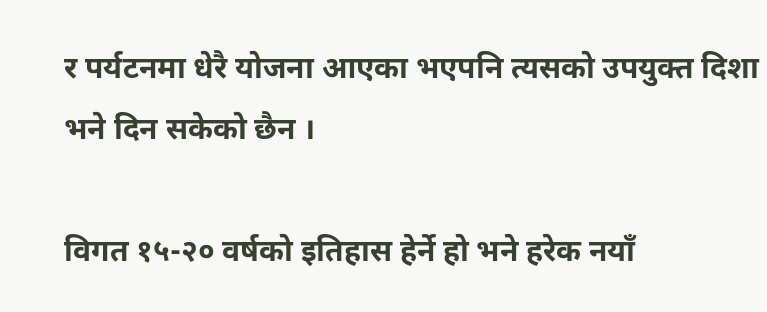र पर्यटनमा धेरै योजना आएका भएपनि त्यसको उपयुक्त दिशा भने दिन सकेको छैन ।

विगत १५-२० वर्षको इतिहास हेर्ने हो भने हरेक नयाँ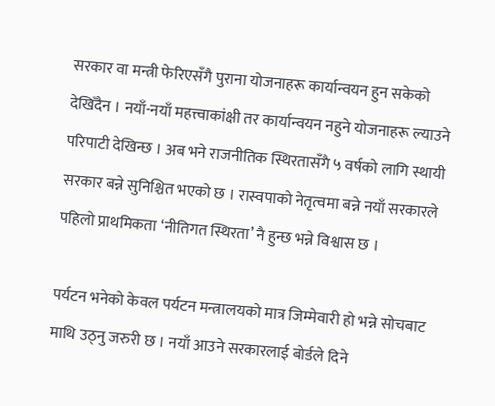सरकार वा मन्त्री फेरिएसँगै पुराना योजनाहरू कार्यान्वयन हुन सकेको देखिँदैन । नयाँ-नयाँ महत्त्वाकांक्षी तर कार्यान्वयन नहुने योजनाहरू ल्याउने परिपाटी देखिन्छ । अब भने राजनीतिक स्थिरतासँगै ५ वर्षको लागि स्थायी सरकार बन्ने सुनिश्चित भएको छ । रास्वपाको नेतृत्वमा बन्ने नयाँ सरकारले पहिलो प्राथमिकता ‘नीतिगत स्थिरता’ नै हुन्छ भन्ने विश्वास छ ।

पर्यटन भनेको केवल पर्यटन मन्त्रालयको मात्र जिम्मेवारी हो भन्ने सोचबाट माथि उठ्नु जरुरी छ । नयाँ आउने सरकारलाई बोर्डले दिने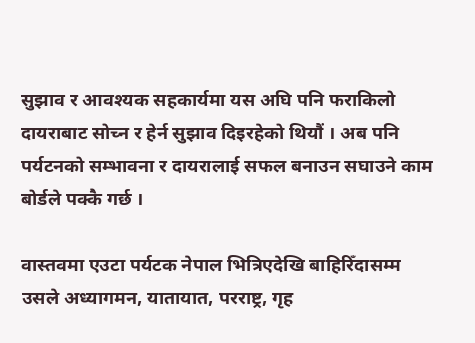सुझाव र आवश्यक सहकार्यमा यस अघि पनि फराकिलो दायराबाट सोच्न र हेर्न सुझाव दिइरहेको थियौं । अब पनि पर्यटनको सम्भावना र दायरालाई सफल बनाउन सघाउने काम बोर्डले पक्कै गर्छ ।

वास्तवमा एउटा पर्यटक नेपाल भित्रिएदेखि बाहिरिँदासम्म उसले अध्यागमन, यातायात, परराष्ट्र, गृह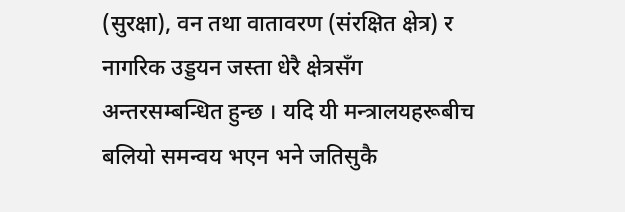(सुरक्षा), वन तथा वातावरण (संरक्षित क्षेत्र) र नागरिक उड्डयन जस्ता धेरै क्षेत्रसँग अन्तरसम्बन्धित हुन्छ । यदि यी मन्त्रालयहरूबीच बलियो समन्वय भएन भने जतिसुकै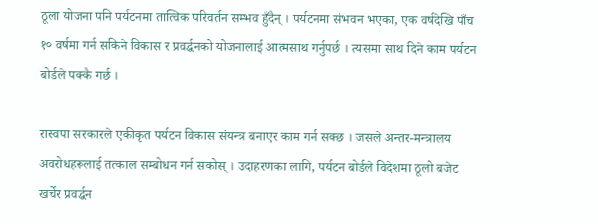ठूला योजना पनि पर्यटनमा तात्विक परिवर्तन सम्भव हुँदैन् । पर्यटनमा संभवन भएका, एक वर्षदेखि पाँच १० वर्षमा गर्न सकिने विकास र प्रवर्द्धनको योजनालाई आत्मसाथ गर्नुपर्छ । त्यसमा साथ दिने काम पर्यटन बोर्डले पक्कै गर्छ ।

रास्वपा सरकारले एकीकृत पर्यटन विकास संयन्त्र बनाएर काम गर्न सक्छ । जसले अन्तर-मन्त्रालय अवरोधहरूलाई तत्काल सम्बोधन गर्न सकोस् । उदाहरणका लागि, पर्यटन बोर्डले विदेशमा ठूलो बजेट खर्चेर प्रवर्द्धन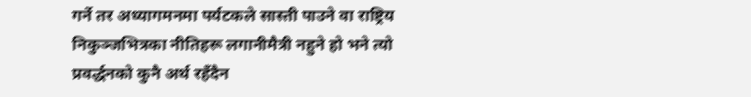गर्ने तर अध्यागमनमा पर्यटकले सास्ती पाउने वा राष्ट्रिय निकुञ्जभित्रका नीतिहरू लगानीमैत्री नहुने हो भने त्यो प्रवर्द्धनको कुनै अर्थ रहँदैन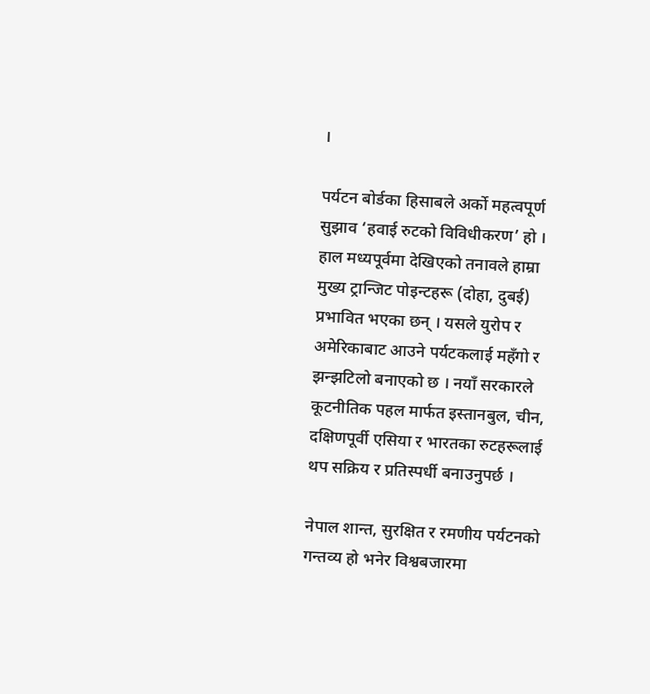।

पर्यटन बोर्डका हिसाबले अर्को महत्वपूर्ण सुझाव ‘हवाई रुटको विविधीकरण’ हो । हाल मध्यपूर्वमा देखिएको तनावले हाम्रा मुख्य ट्रान्जिट पोइन्टहरू (दोहा, दुबई) प्रभावित भएका छन् । यसले युरोप र अमेरिकाबाट आउने पर्यटकलाई महँगो र झन्झटिलो बनाएको छ । नयाँ सरकारले कूटनीतिक पहल मार्फत इस्तानबुल, चीन, दक्षिणपूर्वी एसिया र भारतका रुटहरूलाई थप सक्रिय र प्रतिस्पर्धी बनाउनुपर्छ ।

नेपाल शान्त, सुरक्षित र रमणीय पर्यटनको गन्तव्य हो भनेर विश्वबजारमा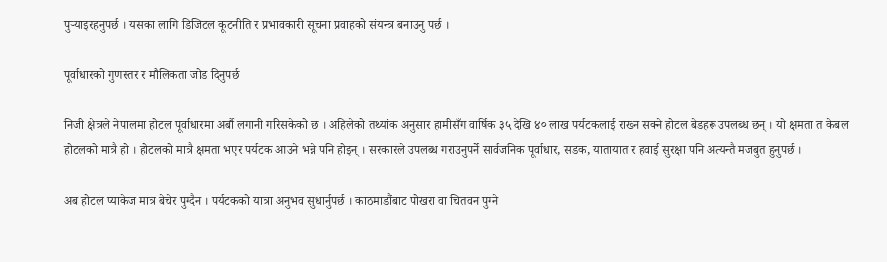पुर्‍याइरहनुपर्छ । यसका लागि डिजिटल कूटनीति र प्रभावकारी सूचना प्रवाहको संयन्त्र बनाउनु पर्छ ।

पूर्वाधारको गुणस्तर र मौलिकता जोड दिनुपर्छ

निजी क्षेत्रले नेपालमा होटल पूर्वाधारमा अर्बौ लगानी गरिसकेको छ । अहिलेको तथ्यांक अनुसार हामीसँग वार्षिक ३५ देखि ४० लाख पर्यटकलाई राख्न सक्ने होटल बेडहरू उपलब्ध छन् । यो क्षमता त केबल होटलको मात्रै हो । होटलको मात्रै क्षमता भएर पर्यटक आउने भन्ने पनि होइन् । सरकारले उपलब्ध गराउनुपर्ने सार्वजनिक पूर्वाधार, सडक, यातायात र हवाई सुरक्षा पनि अत्यन्तै मजबुत हुनुपर्छ ।

अब होटल प्याकेज मात्र बेचेर पुग्दैन । पर्यटकको यात्रा अनुभव सुधार्नुपर्छ । काठमाडौंबाट पोखरा वा चितवन पुग्ने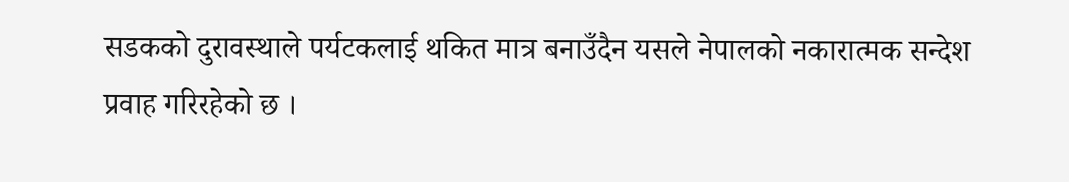सडकको दुरावस्थाले पर्यटकलाई थकित मात्र बनाउँदैन यसले नेपालको नकारात्मक सन्देश प्रवाह गरिरहेको छ ।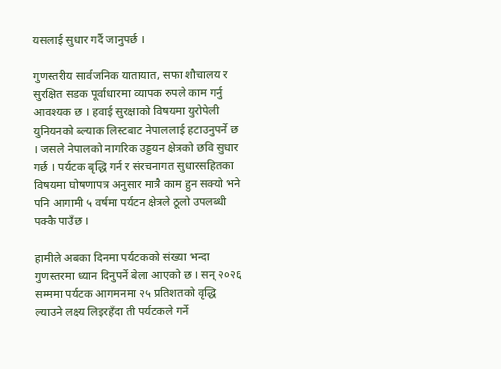यसलाई सुधार गर्दै जानुपर्छ ।

गुणस्तरीय सार्वजनिक यातायात, सफा शौचालय र सुरक्षित सडक पूर्वाधारमा व्यापक रुपले काम गर्नु आवश्यक छ । हवाई सुरक्षाको विषयमा युरोपेली युनियनको ब्ल्याक लिस्टबाट नेपाललाई हटाउनुपर्ने छ । जसले नेपालको नागरिक उड्डयन क्षेत्रको छवि सुधार गर्छ । पर्यटक बृद्धि गर्न र संरचनागत सुधारसहितका विषयमा घोषणापत्र अनुसार मात्रै काम हुन सक्यो भने पनि आगामी ५ वर्षमा पर्यटन क्षेत्रले ठूलो उपलब्धी पक्कै पाउँछ ।

हामीले अबका दिनमा पर्यटकको संख्या भन्दा गुणस्तरमा ध्यान दिनुपर्ने बेला आएको छ । सन् २०२६ सम्ममा पर्यटक आगमनमा २५ प्रतिशतको वृद्धि ल्याउने लक्ष्य लिइरहँदा ती पर्यटकले गर्ने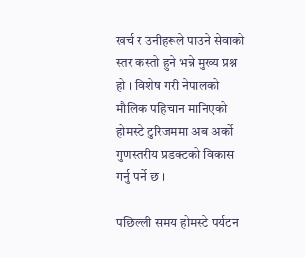खर्च र उनीहरूले पाउने सेवाको स्तर कस्तो हुने भन्ने मुख्य प्रश्न हो । विशेष गरी नेपालको मौलिक पहिचान मानिएको होमस्टे टुरिजममा अब अर्को गुणस्तरीय प्रडक्टको विकास गर्नु पर्ने छ ।

पछिल्ली समय होमस्टे पर्यटन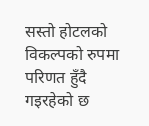सस्तो होटलको विकल्पको रुपमा परिणत हुँदै गइरहेको छ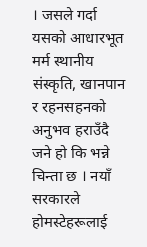। जसले गर्दा यसको आधारभूत मर्म स्थानीय संस्कृति, खानपान र रहनसहनको अनुभव हराउँदै जने हो कि भन्ने चिन्ता छ । नयाँ सरकारले होमस्टेहरूलाई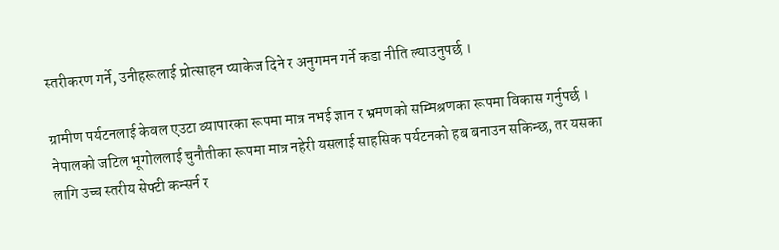स्तरीकरण गर्ने, उनीहरूलाई प्रोत्साहन प्याकेज दिने र अनुगमन गर्ने कडा नीति ल्याउनुपर्छ ।

ग्रामीण पर्यटनलाई केवल एउटा व्यापारका रूपमा मात्र नभई ज्ञान र भ्रमणको सम्मिश्रणका रूपमा विकास गर्नुपर्छ । नेपालको जटिल भूगोललाई चुनौतीका रूपमा मात्र नहेरी यसलाई साहसिक पर्यटनको हब बनाउन सकिन्छ, तर यसका लागि उच्च स्तरीय सेफ्टी कन्सर्न र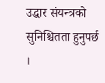उद्धार संयन्त्रको सुनिश्चितता हुनुपर्छ ।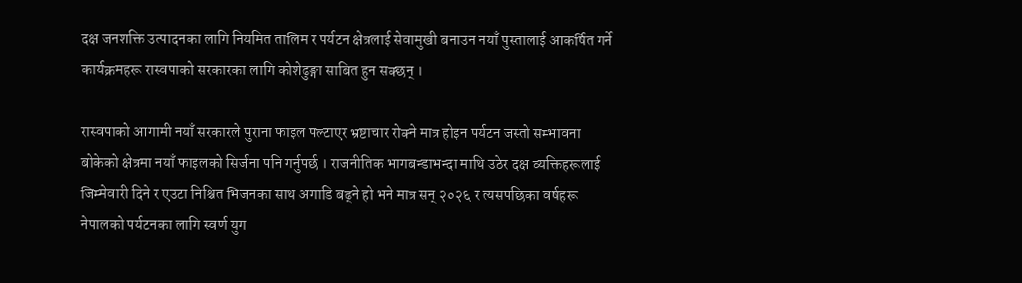दक्ष जनशक्ति उत्पादनका लागि नियमित तालिम र पर्यटन क्षेत्रलाई सेवामुखी बनाउन नयाँ पुस्तालाई आकर्षित गर्ने कार्यक्रमहरू रास्वपाको सरकारका लागि कोशेढुङ्गा साबित हुन सक्छन् ।

रास्वपाको आगामी नयाँ सरकारले पुराना फाइल पल्टाएर भ्रष्टाचार रोक्ने मात्र होइन पर्यटन जस्तो सम्भावना बोकेको क्षेत्रमा नयाँ फाइलको सिर्जना पनि गर्नुपर्छ । राजनीतिक भागबन्डाभन्दा माथि उठेर दक्ष व्यक्तिहरूलाई जिम्मेवारी दिने र एउटा निश्चित भिजनका साथ अगाडि बढ्ने हो भने मात्र सन् २०२६ र त्यसपछिका वर्षहरू नेपालको पर्यटनका लागि स्वर्ण युग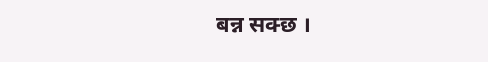बन्न सक्छ ।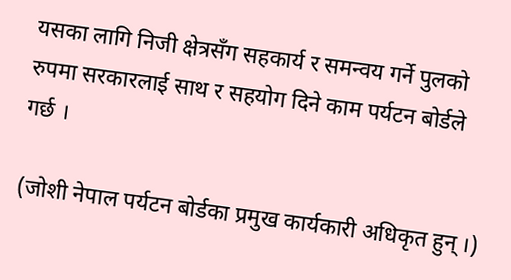यसका लागि निजी क्षेत्रसँग सहकार्य र समन्वय गर्ने पुलको रुपमा सरकारलाई साथ र सहयोग दिने काम पर्यटन बोर्डले गर्छ ।

(जोशी नेपाल पर्यटन बोर्डका प्रमुख कार्यकारी अधिकृत हुन् ।)